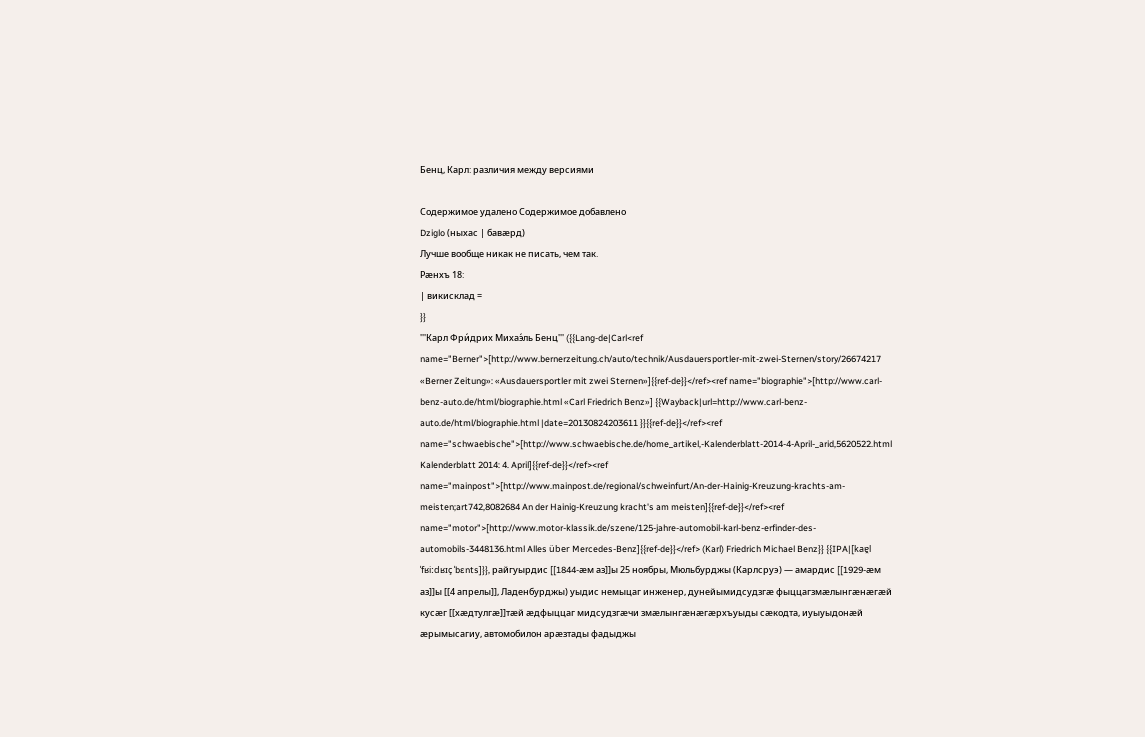Бенц, Карл: различия между версиями

Содержимое удалено Содержимое добавлено
Dziglo (ныхас | бавæрд)
Лучше вообще никак не писать, чем так.
Рæнхъ 18:
| викисклад =
}}
'''Карл Фри́дрих Михаэ́ль Бенц''' ({{Lang-de|Carl<ref name="Berner">[http://www.bernerzeitung.ch/auto/technik/Ausdauersportler-mit-zwei-Sternen/story/26674217 «Berner Zeitung»: «Ausdauersportler mit zwei Sternen»]{{ref-de}}</ref><ref name="biographie">[http://www.carl-benz-auto.de/html/biographie.html «Carl Friedrich Benz»] {{Wayback|url=http://www.carl-benz-auto.de/html/biographie.html |date=20130824203611 }}{{ref-de}}</ref><ref name="schwaebische">[http://www.schwaebische.de/home_artikel,-Kalenderblatt-2014-4-April-_arid,5620522.html Kalenderblatt 2014: 4. April]{{ref-de}}</ref><ref name="mainpost">[http://www.mainpost.de/regional/schweinfurt/An-der-Hainig-Kreuzung-krachts-am-meisten;art742,8082684 An der Hainig-Kreuzung kracht's am meisten]{{ref-de}}</ref><ref name="motor">[http://www.motor-klassik.de/szene/125-jahre-automobil-karl-benz-erfinder-des-automobils-3448136.html Alles über Mercedes-Benz]{{ref-de}}</ref> (Karl) Friedrich Michael Benz}} {{IPA|[kaɐ̯l ˈfʁiːdʁɪç ˈbɛnts]}}, райгуырдис [[1844-æм аз]]ы 25 ноябры, Мюльбурджы (Карлсруэ) — амардис [[1929-æм аз]]ы [[4 апрелы]], Ладенбурджы) уыдис немыцаг инженер, дунейымидсудзгæ фыццагзмæлынгæнæгæй кусæг [[хæдтулгæ]]тæй æдфыццаг мидсудзгæчи змæлынгæнæгæрхъуыды сæкодта, иуыуыдонæй æрымысагиу, автомобилон арæзтады фадыджы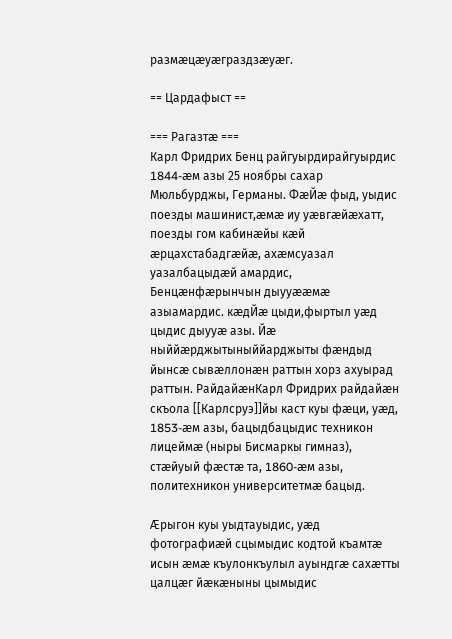размæцæуæграздзæуæг.

== Цардафыст ==

=== Рагазтæ ===
Карл Фридрих Бенц райгуырдирайгуырдис 1844-æм азы 25 ноябры сахар Мюльбурджы, Германы. ФæЙæ фыд, уыдис поезды машинист,æмæ иу уæвгæйæхатт, поезды гом кабинæйы кæй æрцахстабадгæйæ, ахæмсуазал уазалбацыдæй амардис, Бенцæнфæрынчын дыууææмæ азыамардис. кæдЙæ цыди,фыртыл уæд цыдис дыууæ азы. Йæ ныййæрджытыныййарджыты фæндыд йынсæ сывæллонæн раттын хорз ахуырад раттын. РайдайæнКарл Фридрих райдайæн скъола [[Карлсруэ]]йы каст куы фæци, уæд, 1853-æм азы, бацыдбацыдис техникон лицеймæ (ныры Бисмаркы гимназ), стæйуый фæстæ та, 1860-æм азы, политехникон университетмæ бацыд.

Æрыгон куы уыдтауыдис, уæд фотографиæй сцымыдис кодтой къамтæ исын æмæ къулонкъулыл ауындгæ сахæтты цалцæг йæкæныны цымыдис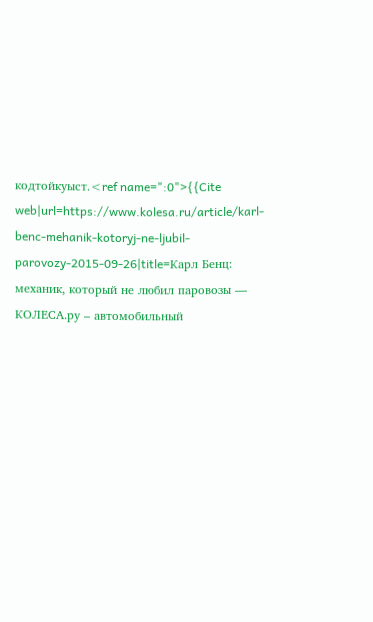кодтойкуыст.<ref name=":0">{{Cite web|url=https://www.kolesa.ru/article/karl-benc-mehanik-kotoryj-ne-ljubil-parovozy-2015-09-26|title=Карл Бенц: механик, который не любил паровозы — КОЛЕСА.ру – автомобильный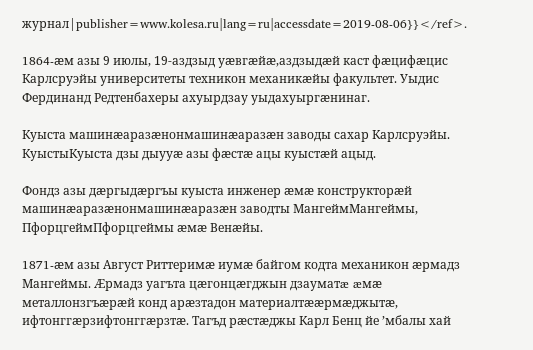журнал|publisher=www.kolesa.ru|lang=ru|accessdate=2019-08-06}}</ref>.

1864-æм азы 9 июлы, 19-аздзыд уæвгæйæ,аздзыдæй каст фæцифæцис Карлсруэйы университеты техникон механикæйы факультет. Уыдис Фердинанд Редтенбахеры ахуырдзау уыдахуыргæнинаг.

Куыста машинæаразæнонмашинæаразæн заводы сахар Карлсруэйы. КуыстыКуыста дзы дыууæ азы фæстæ ацы куыстæй ацыд.

Фондз азы дæргыдæргъы куыста инженер æмæ конструкторæй машинæаразæнонмашинæаразæн заводты МангеймМангеймы, ПфорцгеймПфорцгеймы æмæ Венæйы.

1871-æм азы Август Риттеримæ иумæ байгом кодта механикон æрмадз Мангеймы. Æрмадз уагъта цæгонцæгджын дзауматæ æмæ металлонзгъæрæй конд арæзтадон материалтææрмæджытæ, ифтонггæрзифтонггæрзтæ. Тагъд рæстæджы Карл Бенц йе ’мбалы хай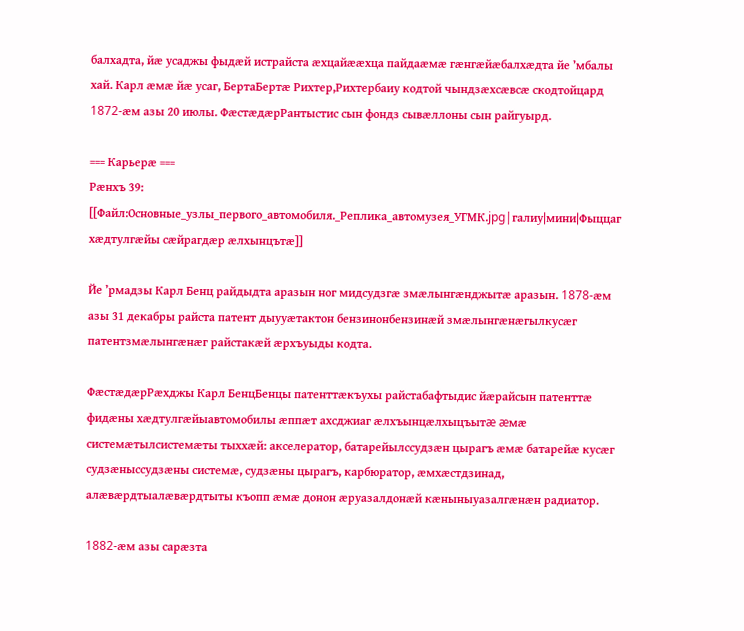балхадта, йæ усаджы фыдæй истрайста æхцайææхца пайдаæмæ гæнгæйæбалхæдта йе ’мбалы хай. Карл æмæ йæ усаг, БертаБертæ Рихтер,Рихтербаиу кодтой чындзæхсæвсæ скодтойцард 1872-æм азы 20 июлы. ФæстæдæрРантыстис сын фондз сывæллоны сын райгуырд.

=== Карьерæ ===
Рæнхъ 39:
[[Файл:Основные_узлы_первого_автомобиля._Реплика_автомузея_УГМК.jpg|галиу|мини|Фыццаг хæдтулгæйы сæйрагдæр æлхынцътæ]]

Йе ’рмадзы Карл Бенц райдыдта аразын ног мидсудзгæ змæлынгæнджытæ аразын. 1878-æм азы 31 декабры райста патент дыууæтактон бензинонбензинæй змæлынгæнæгылкусæг патентзмæлынгæнæг райстакæй æрхъуыды кодта.

ФæстæдæрРæхджы Карл БенцБенцы патенттæкъухы райстабафтыдис йæрайсын патенттæ фидæны хæдтулгæйыавтомобилы æппæт ахсджиаг æлхъынцæлхыцъытæ æмæ системæтылсистемæты тыххæй: акселератор, батарейылссудзæн цырагъ æмæ батарейæ кусæг судзæныссудзæны системæ, судзæны цырагъ, карбюратор, æмхæстдзинад, алæвæрдтыалæвæрдтыты къопп æмæ донон æруазалдонæй кæныныуазалгæнæн радиатор.

1882-æм азы сарæзта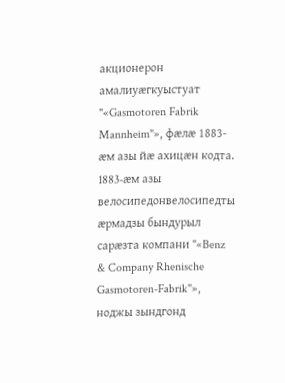акционерон амалиуæгкуыстуат "«Gasmotoren Fabrik Mannheim"», фæлæ 1883-æм азы йæ ахицæн кодта. 1883-æм азы велосипедонвелосипедты æрмадзы бындурыл сарæзта компани "«Benz & Company Rhenische Gasmotoren-Fabrik"», ноджы зындгонд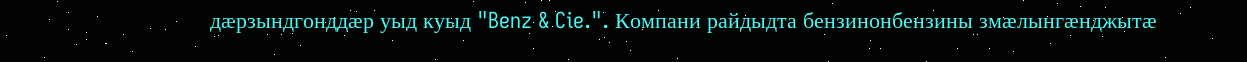дæрзындгонддæр уыд куыд "Benz & Cie.". Компани райдыдта бензинонбензины змæлынгæнджытæ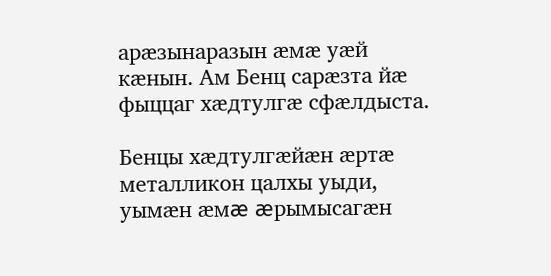арæзынаразын æмæ уæй кæнын. Ам Бенц сарæзта йæ фыццаг хæдтулгæ сфæлдыста.

Бенцы хæдтулгæйæн æртæ металликон цалхы уыди, уымæн æмæ æрымысагæн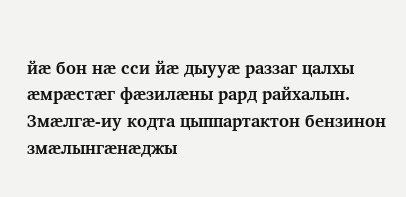йæ бон нæ сси йæ дыууæ раззаг цалхы æмрæстæг фæзилæны рард райхалын. Змæлгæ-иу кодта цыппартактон бензинон змæлынгæнæджы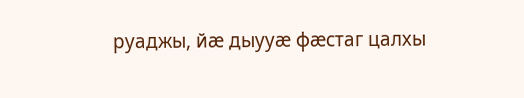руаджы, йæ дыууæ фæстаг цалхы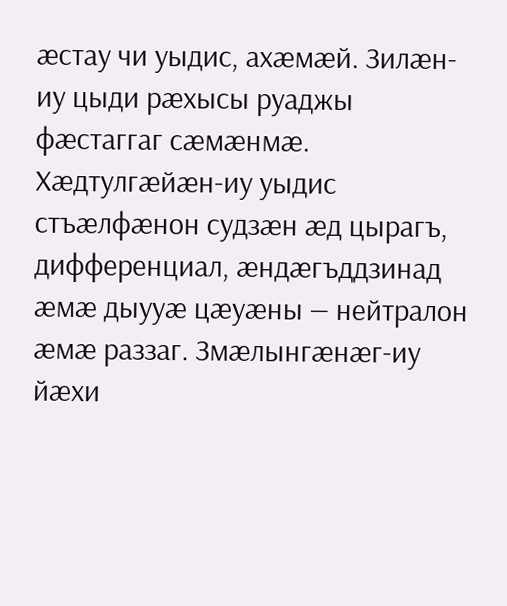æстау чи уыдис, ахæмæй. Зилæн-иу цыди рæхысы руаджы фæстаггаг сæмæнмæ. Хæдтулгæйæн-иу уыдис стъæлфæнон судзæн æд цырагъ, дифференциал, æндæгъддзинад æмæ дыууæ цæуæны — нейтралон æмæ раззаг. Змæлынгæнæг-иу йæхи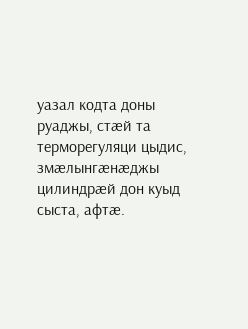уазал кодта доны руаджы, стæй та терморегуляци цыдис, змæлынгæнæджы цилиндрæй дон куыд сыста, афтæ.